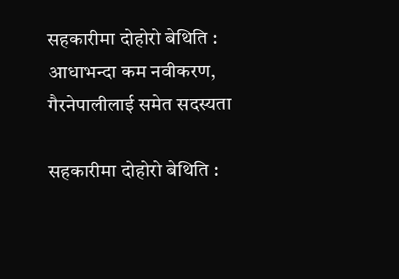सहकारीमा दोहोरो बेथिति : आधाभन्दा कम नवीकरण, गैरनेपालीलाई समेत सदस्यता

सहकारीमा दोहोरो बेथिति :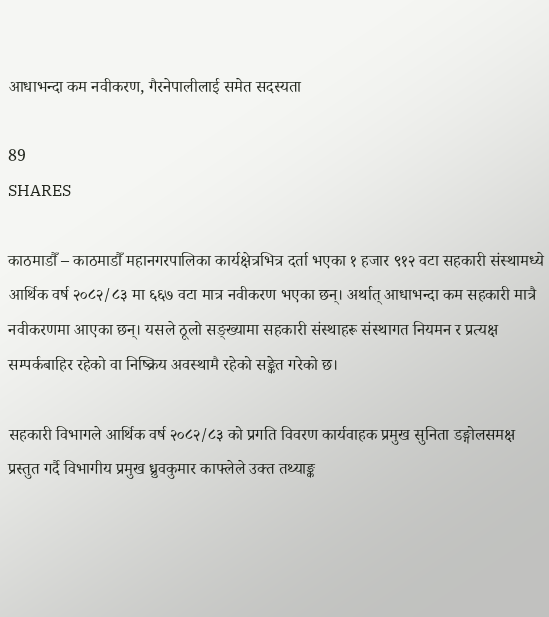आधाभन्दा कम नवीकरण, गैरनेपालीलाई समेत सदस्यता

89
SHARES

काठमाडौँ – काठमाडौँ महानगरपालिका कार्यक्षेत्रभित्र दर्ता भएका १ हजार ९१२ वटा सहकारी संस्थामध्ये आर्थिक वर्ष २०८२/८३ मा ६६७ वटा मात्र नवीकरण भएका छन्। अर्थात् आधाभन्दा कम सहकारी मात्रै नवीकरणमा आएका छन्। यसले ठूलो सङ्ख्यामा सहकारी संस्थाहरू संस्थागत नियमन र प्रत्यक्ष सम्पर्कबाहिर रहेको वा निष्क्रिय अवस्थामै रहेको सङ्केत गरेको छ।

सहकारी विभागले आर्थिक वर्ष २०८२/८३ को प्रगति विवरण कार्यवाहक प्रमुख सुनिता डङ्गोलसमक्ष प्रस्तुत गर्दै विभागीय प्रमुख ध्रुवकुमार काफ्लेले उक्त तथ्याङ्क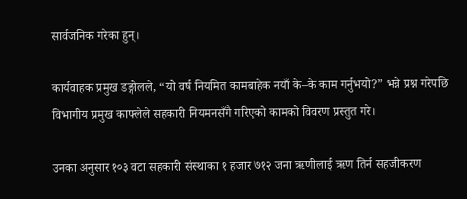सार्वजनिक गरेका हुन्।

कार्यवाहक प्रमुख डङ्गोलले, “यो वर्ष नियमित कामबाहेक नयाँ के–के काम गर्नुभयो?” भन्ने प्रश्न गरेपछि विभागीय प्रमुख काफ्लेले सहकारी नियमनसँगै गरिएको कामको विवरण प्रस्तुत गरे।

उनका अनुसार १०३ वटा सहकारी संस्थाका १ हजार ७१२ जना ऋणीलाई ऋण तिर्न सहजीकरण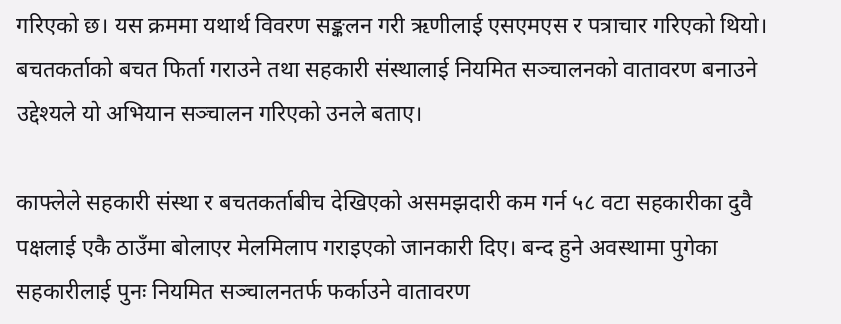गरिएको छ। यस क्रममा यथार्थ विवरण सङ्कलन गरी ऋणीलाई एसएमएस र पत्राचार गरिएको थियो। बचतकर्ताको बचत फिर्ता गराउने तथा सहकारी संस्थालाई नियमित सञ्चालनको वातावरण बनाउने उद्देश्यले यो अभियान सञ्चालन गरिएको उनले बताए।

काफ्लेले सहकारी संस्था र बचतकर्ताबीच देखिएको असमझदारी कम गर्न ५८ वटा सहकारीका दुवै पक्षलाई एकै ठाउँमा बोलाएर मेलमिलाप गराइएको जानकारी दिए। बन्द हुने अवस्थामा पुगेका सहकारीलाई पुनः नियमित सञ्चालनतर्फ फर्काउने वातावरण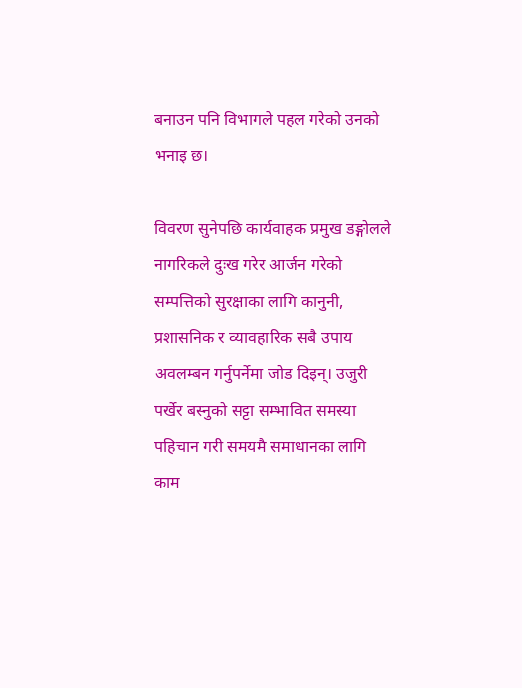बनाउन पनि विभागले पहल गरेको उनको भनाइ छ।

विवरण सुनेपछि कार्यवाहक प्रमुख डङ्गोलले नागरिकले दुःख गरेर आर्जन गरेको सम्पत्तिको सुरक्षाका लागि कानुनी, प्रशासनिक र व्यावहारिक सबै उपाय अवलम्बन गर्नुपर्नेमा जोड दिइन्। उजुरी पर्खेर बस्नुको सट्टा सम्भावित समस्या पहिचान गरी समयमै समाधानका लागि काम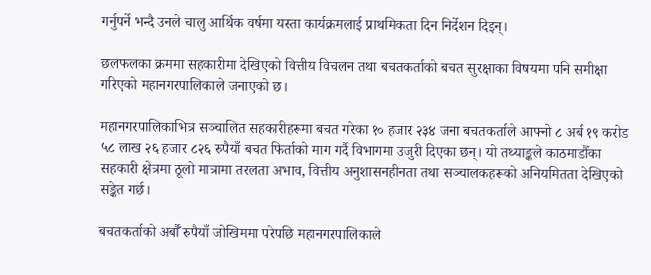गर्नुपर्ने भन्दै उनले चालु आर्थिक वर्षमा यस्ता कार्यक्रमलाई प्राथमिकता दिन निर्देशन दिइन्।

छलफलका क्रममा सहकारीमा देखिएको वित्तीय विचलन तथा बचतकर्ताको बचत सुरक्षाका विषयमा पनि समीक्षा गरिएको महानगरपालिकाले जनाएको छ।

महानगरपालिकाभित्र सञ्चालित सहकारीहरूमा बचत गरेका १० हजार २३४ जना बचतकर्ताले आफ्नो ८ अर्ब १९ करोड ५८ लाख २६ हजार ८२६ रुपैयाँ बचत फिर्ताको माग गर्दै विभागमा उजुरी दिएका छन्। यो तथ्याङ्कले काठमाडौँका सहकारी क्षेत्रमा ठूलो मात्रामा तरलता अभाव, वित्तीय अनुशासनहीनता तथा सञ्चालकहरूको अनियमितता देखिएको सङ्केत गर्छ।

बचतकर्ताको अर्बौँ रुपैयाँ जोखिममा परेपछि महानगरपालिकाले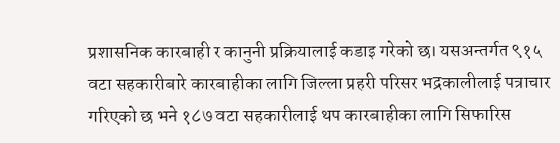प्रशासनिक कारबाही र कानुनी प्रक्रियालाई कडाइ गरेको छ। यसअन्तर्गत ९१५ वटा सहकारीबारे कारबाहीका लागि जिल्ला प्रहरी परिसर भद्रकालीलाई पत्राचार गरिएको छ भने १८७ वटा सहकारीलाई थप कारबाहीका लागि सिफारिस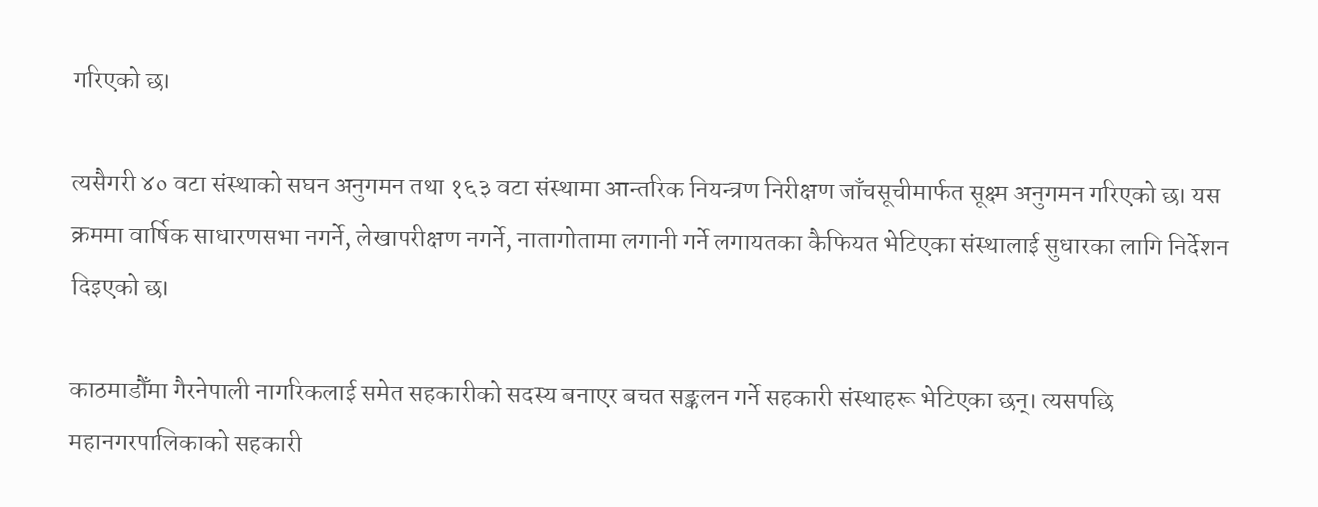गरिएको छ।

त्यसैगरी ४० वटा संस्थाको सघन अनुगमन तथा १६३ वटा संस्थामा आन्तरिक नियन्त्रण निरीक्षण जाँचसूचीमार्फत सूक्ष्म अनुगमन गरिएको छ। यस क्रममा वार्षिक साधारणसभा नगर्ने, लेखापरीक्षण नगर्ने, नातागोतामा लगानी गर्ने लगायतका कैफियत भेटिएका संस्थालाई सुधारका लागि निर्देशन दिइएको छ।

काठमाडौँमा गैरनेपाली नागरिकलाई समेत सहकारीको सदस्य बनाएर बचत सङ्कलन गर्ने सहकारी संस्थाहरू भेटिएका छन्। त्यसपछि महानगरपालिकाको सहकारी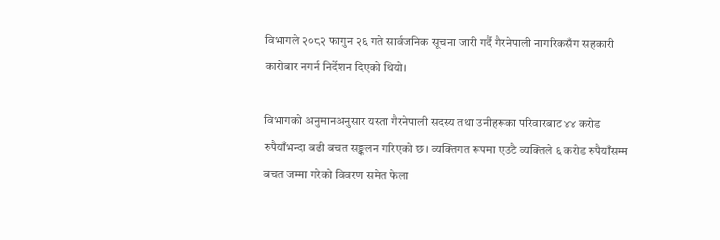विभागले २०८२ फागुन २६ गते सार्वजनिक सूचना जारी गर्दै गैरनेपाली नागरिकसँग सहकारी कारोबार नगर्न निर्देशन दिएको थियो।

विभागको अनुमानअनुसार यस्ता गैरनेपाली सदस्य तथा उनीहरूका परिवारबाट ४४ करोड रुपैयाँभन्दा बढी बचत सङ्कलन गरिएको छ। व्यक्तिगत रूपमा एउटै व्यक्तिले ६ करोड रुपैयाँसम्म बचत जम्मा गरेको विवरण समेत फेला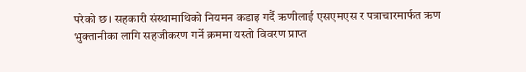परेको छ। सहकारी संस्थामाथिको नियमन कडाइ गर्दै ऋणीलाई एसएमएस र पत्राचारमार्फत ऋण भुक्तानीका लागि सहजीकरण गर्ने क्रममा यस्तो विवरण प्राप्त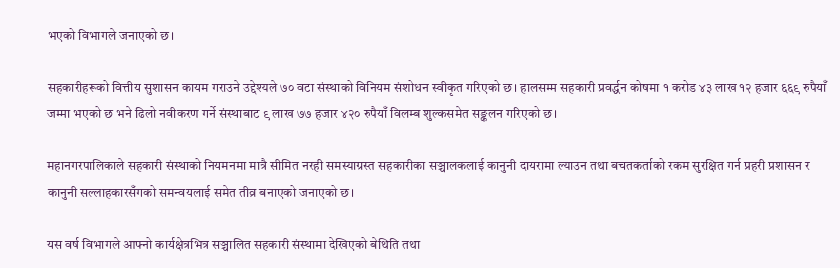भएको विभागले जनाएको छ।

सहकारीहरूको वित्तीय सुशासन कायम गराउने उद्देश्यले ७० वटा संस्थाको विनियम संशोधन स्वीकृत गरिएको छ। हालसम्म सहकारी प्रवर्द्धन कोषमा १ करोड ४३ लाख १२ हजार ६६९ रुपैयाँ जम्मा भएको छ भने ढिलो नवीकरण गर्ने संस्थाबाट ९ लाख ७७ हजार ४२० रुपैयाँ विलम्ब शुल्कसमेत सङ्कलन गरिएको छ।

महानगरपालिकाले सहकारी संस्थाको नियमनमा मात्रै सीमित नरही समस्याग्रस्त सहकारीका सञ्चालकलाई कानुनी दायरामा ल्याउन तथा बचतकर्ताको रकम सुरक्षित गर्न प्रहरी प्रशासन र कानुनी सल्लाहकारसँगको समन्वयलाई समेत तीव्र बनाएको जनाएको छ।

यस वर्ष विभागले आफ्नो कार्यक्षेत्रभित्र सञ्चालित सहकारी संस्थामा देखिएको बेथिति तथा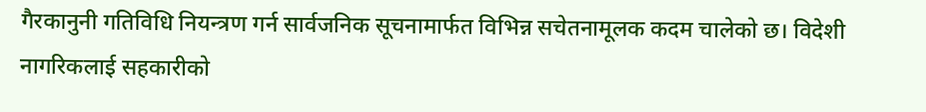गैरकानुनी गतिविधि नियन्त्रण गर्न सार्वजनिक सूचनामार्फत विभिन्न सचेतनामूलक कदम चालेको छ। विदेशी नागरिकलाई सहकारीको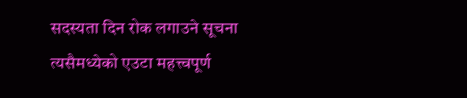सदस्यता दिन रोक लगाउने सूचना त्यसैमध्येको एउटा महत्त्वपूर्ण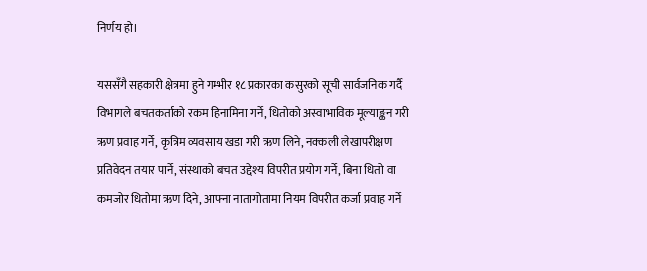निर्णय हो।

यससँगै सहकारी क्षेत्रमा हुने गम्भीर १८ प्रकारका कसुरको सूची सार्वजनिक गर्दै विभागले बचतकर्ताको रकम हिनामिना गर्ने, धितोको अस्वाभाविक मूल्याङ्कन गरी ऋण प्रवाह गर्ने, कृत्रिम व्यवसाय खडा गरी ऋण लिने, नक्कली लेखापरीक्षण प्रतिवेदन तयार पार्ने, संस्थाको बचत उद्देश्य विपरीत प्रयोग गर्ने, बिना धितो वा कमजोर धितोमा ऋण दिने, आफ्ना नातागोतामा नियम विपरीत कर्जा प्रवाह गर्ने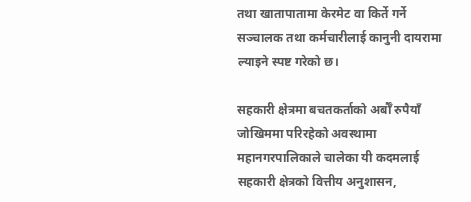तथा खातापातामा केरमेट वा किर्ते गर्ने सञ्चालक तथा कर्मचारीलाई कानुनी दायरामा ल्याइने स्पष्ट गरेको छ।

सहकारी क्षेत्रमा बचतकर्ताको अर्बौँ रुपैयाँ जोखिममा परिरहेको अवस्थामा महानगरपालिकाले चालेका यी कदमलाई सहकारी क्षेत्रको वित्तीय अनुशासन,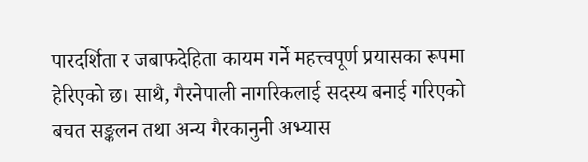पारदर्शिता र जबाफदेहिता कायम गर्ने महत्त्वपूर्ण प्रयासका रूपमा हेरिएको छ। साथै, गैरनेपाली नागरिकलाई सदस्य बनाई गरिएको बचत सङ्कलन तथा अन्य गैरकानुनी अभ्यास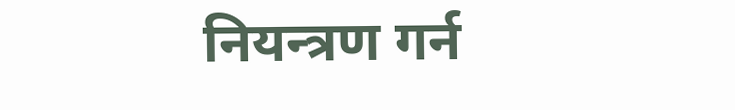नियन्त्रण गर्न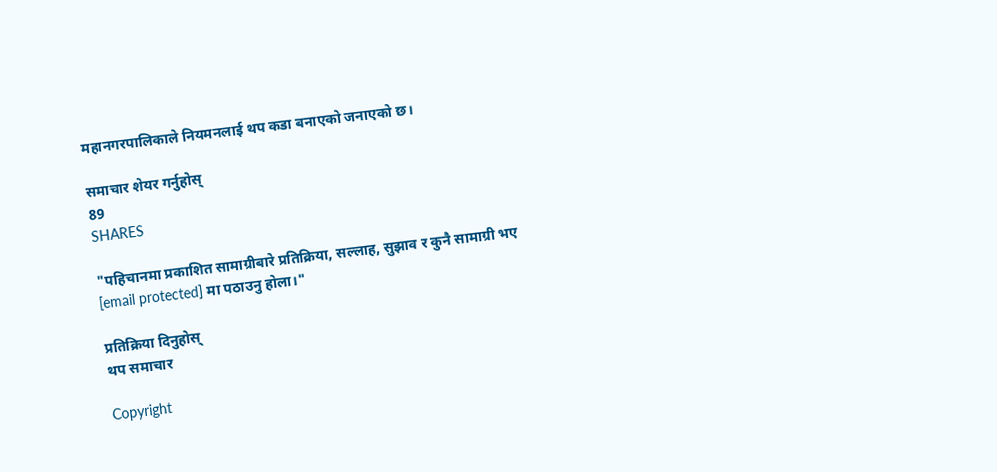महानगरपालिकाले नियमनलाई थप कडा बनाएको जनाएको छ।

समाचार शेयर गर्नुहोस्
89
SHARES

"पहिचानमा प्रकाशित सामाग्रीबारे प्रतिक्रिया, सल्लाह, सुझाव र कुनै सामाग्री भए [email protected] मा पठाउनु होला।"

प्रतिक्रिया दिनुहोस्
थप समाचार

Copyright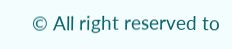© All right reserved to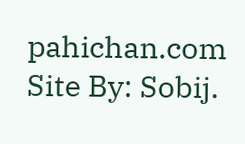pahichan.com Site By: Sobij.